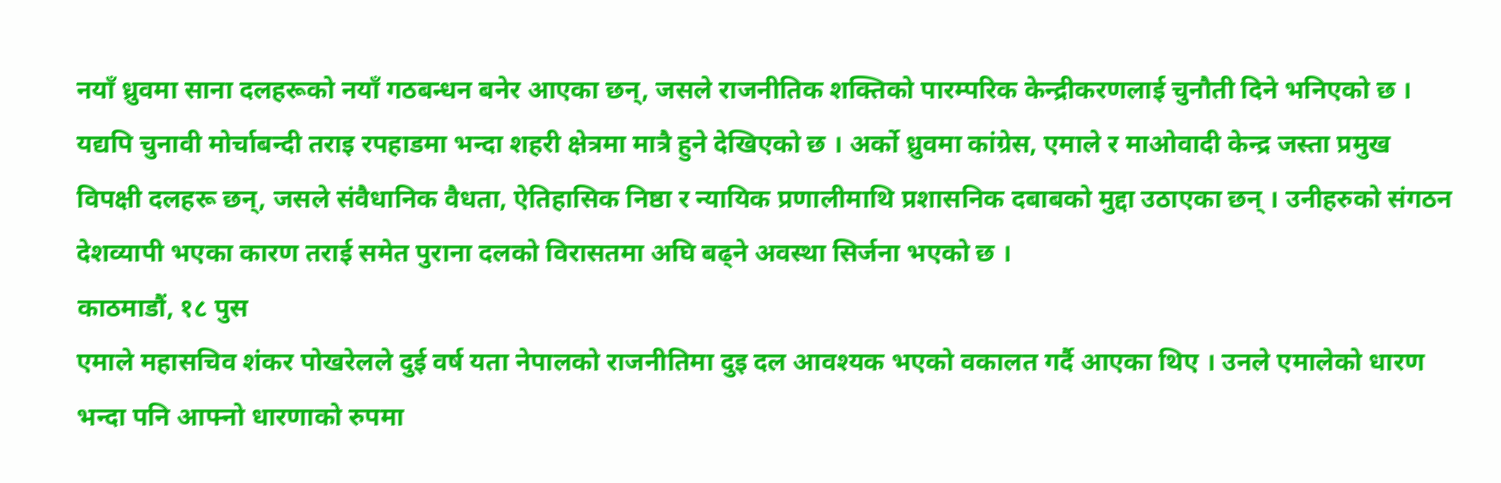नयाँ ध्रुवमा साना दलहरूको नयाँ गठबन्धन बनेर आएका छन्, जसले राजनीतिक शक्तिको पारम्परिक केन्द्रीकरणलाई चुनौती दिने भनिएको छ । यद्यपि चुनावी मोर्चाबन्दी तराइ रपहाडमा भन्दा शहरी क्षेत्रमा मात्रै हुने देखिएको छ । अर्को ध्रुवमा कांग्रेस, एमाले र माओवादी केन्द्र जस्ता प्रमुख विपक्षी दलहरू छन्, जसले संवैधानिक वैधता, ऐतिहासिक निष्ठा र न्यायिक प्रणालीमाथि प्रशासनिक दबाबको मुद्दा उठाएका छन् । उनीहरुको संगठन देशव्यापी भएका कारण तराई समेत पुराना दलको विरासतमा अघि बढ्ने अवस्था सिर्जना भएको छ ।
काठमाडौं, १८ पुस
एमाले महासचिव शंकर पोखरेलले दुई वर्ष यता नेपालको राजनीतिमा दुइ दल आवश्यक भएको वकालत गर्दै आएका थिए । उनले एमालेको धारण भन्दा पनि आफ्नो धारणाको रुपमा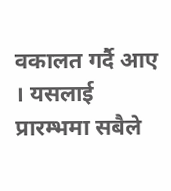वकालत गर्दै आए । यसलाई प्रारम्भमा सबैले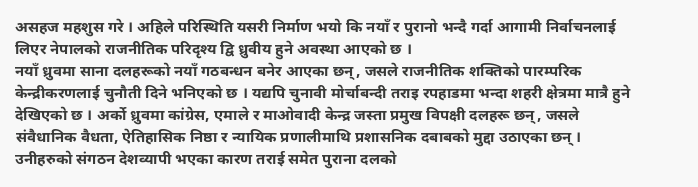असहज महशुस गरे । अहिले परिस्थिति यसरी निर्माण भयो कि नयाँ र पुरानो भन्दै गर्दा आगामी निर्वाचनलाई लिएर नेपालको राजनीतिक परिदृश्य द्वि ध्रुवीय हुने अवस्था आएको छ ।
नयाँ ध्रुवमा साना दलहरूको नयाँ गठबन्धन बनेर आएका छन्, जसले राजनीतिक शक्तिको पारम्परिक केन्द्रीकरणलाई चुनौती दिने भनिएको छ । यद्यपि चुनावी मोर्चाबन्दी तराइ रपहाडमा भन्दा शहरी क्षेत्रमा मात्रै हुने देखिएको छ । अर्को ध्रुवमा कांग्रेस, एमाले र माओवादी केन्द्र जस्ता प्रमुख विपक्षी दलहरू छन्, जसले संवैधानिक वैधता, ऐतिहासिक निष्ठा र न्यायिक प्रणालीमाथि प्रशासनिक दबाबको मुद्दा उठाएका छन् । उनीहरुको संगठन देशव्यापी भएका कारण तराई समेत पुराना दलको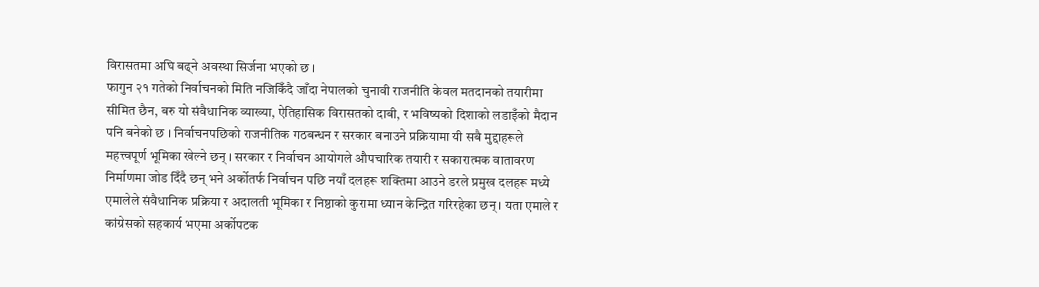विरासतमा अघि बढ्ने अवस्था सिर्जना भएको छ ।
फागुन २१ गतेको निर्वाचनको मिति नजिकिँदै जाँदा नेपालको चुनावी राजनीति केवल मतदानको तयारीमा सीमित छैन, बरु यो संवैधानिक व्याख्या, ऐतिहासिक विरासतको दाबी, र भविष्यको दिशाको लडाइँको मैदान पनि बनेको छ । निर्वाचनपछिको राजनीतिक गठबन्धन र सरकार बनाउने प्रक्रियामा यी सबै मुद्दाहरूले महत्त्वपूर्ण भूमिका खेल्ने छन् । सरकार र निर्वाचन आयोगले औपचारिक तयारी र सकारात्मक वातावरण निर्माणमा जोड दिँदै छन् भने अर्कोतर्फ निर्वाचन पछि नयाँ दलहरू शक्तिमा आउने डरले प्रमुख दलहरू मध्ये एमालेले संवैधानिक प्रक्रिया र अदालती भूमिका र निष्ठाको कुरामा ध्यान केन्द्रित गरिरहेका छन् । यता एमाले र कांग्रेसको सहकार्य भएमा अर्कोपटक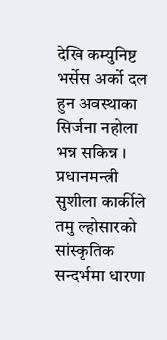देखि कम्युनिष्ट भर्सेस अर्को दल हुन अवस्थाका सिर्जना नहोला भन्न सकिन्न ।
प्रधानमन्त्री सुशीला कार्कीले तमु ल्होसारको सांस्कृतिक सन्दर्भमा धारणा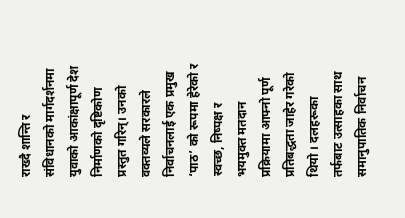राख्दै शान्ति र संविधानको मार्गदर्शनमा युवाको आकांक्षापूर्ण देश निर्माणको दृष्टिकोण प्रस्तुत गरिन्। उनको वक्तव्यले सरकारले निर्वाचनलाई एक प्रमुख ‘पाठ’ को रूपमा हेरेको र स्वच्छ, निष्पक्ष र भयमुक्त मतदान प्रक्रियामा आफ्नो पूर्ण प्रतिबद्धता जाहेर गरेको थियो । दलहरूका तर्फबाट उत्साहका साथ समानुपातिक निर्वाचन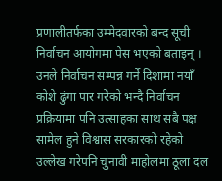प्रणालीतर्फका उम्मेदवारको बन्द सूची निर्वाचन आयोगमा पेस भएको बताइन् । उनले निर्वाचन सम्पन्न गर्ने दिशामा नयाँ कोशे ढुंगा पार गरेको भन्दै निर्वाचन प्रक्रियामा पनि उत्साहका साथ सबै पक्ष सामेल हुने विश्वास सरकारको रहेको उल्लेख गरेपनि चुनावी माहोलमा ठूला दल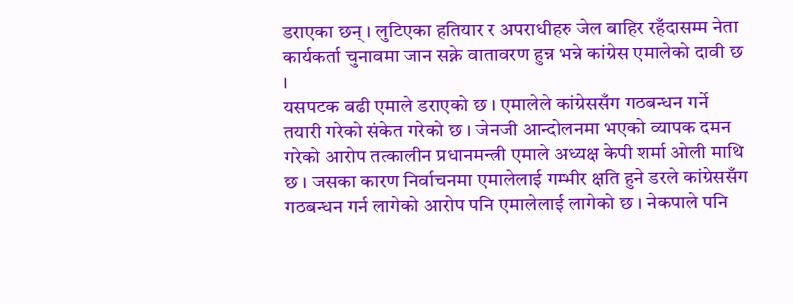डराएका छन् । लुटिएका हतियार र अपराधीहरु जेल बाहिर रहँदासम्म नेता कार्यकर्ता चुनावमा जान सक्ने वातावरण हुन्न भन्ने कांग्रेस एमालेको दावी छ ।
यसपटक बढी एमाले डराएको छ । एमालेले कांग्रेससँग गठबन्धन गर्ने तयारी गरेको संकेत गरेको छ । जेनजी आन्दोलनमा भएको व्यापक दमन गरेको आरोप तत्कालीन प्रधानमन्त्री एमाले अध्यक्ष केपी शर्मा ओली माथि छ । जसका कारण निर्वाचनमा एमालेलाई गम्भीर क्षति हुने डरले कांग्रेससँग गठबन्धन गर्न लागेको आरोप पनि एमालेलाई लागेको छ । नेकपाले पनि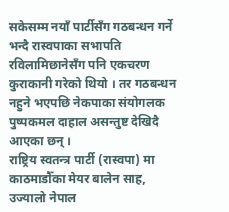सकेसम्म नयाँ पार्टीसँग गठबन्धन गर्ने भन्दै रास्वपाका सभापति रविलामिछानेसँग पनि एकचरण कुराकानी गरेको थियो । तर गठबन्धन नहुने भएपछि नेकपाका संयोगलक पुष्पकमल दाहाल असन्तुष्ट देखिदै आएका छन् ।
राष्ट्रिय स्वतन्त्र पार्टी (रास्वपा) मा काठमाडौँका मेयर बालेन साह, उज्यालो नेपाल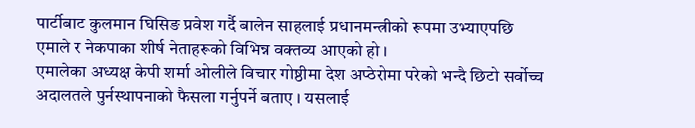पार्टीबाट कुलमान घिसिङ प्रवेश गर्दै बालेन साहलाई प्रधानमन्त्रीको रूपमा उभ्याएपछि एमाले र नेकपाका शीर्ष नेताहरूको विभिन्न वक्तव्य आएको हो ।
एमालेका अध्यक्ष केपी शर्मा ओलीले विचार गोष्ठीमा देश अप्ठेरोमा परेको भन्दै छिटो सर्वोच्च अदालतले पुर्नस्थापनाको फैसला गर्नुपर्ने बताए । यसलाई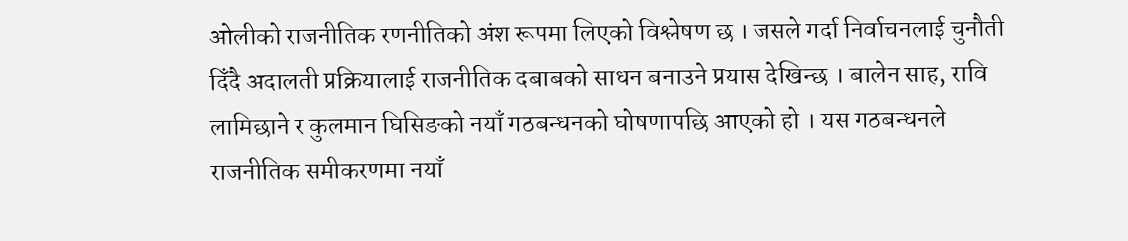ओलीको राजनीतिक रणनीतिको अंश रूपमा लिएको विश्लेषण छ । जसले गर्दा निर्वाचनलाई चुनौती दिँदै अदालती प्रक्रियालाई राजनीतिक दबाबको साधन बनाउने प्रयास देखिन्छ । बालेन साह, रावि लामिछाने र कुलमान घिसिङको नयाँ गठबन्धनको घोषणापछि आएको हो । यस गठबन्धनले राजनीतिक समीकरणमा नयाँ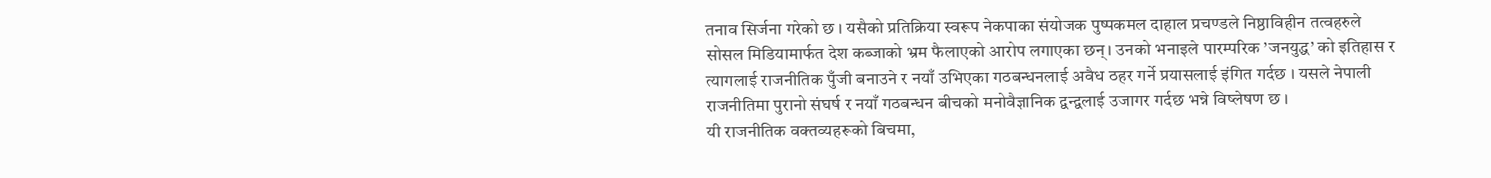तनाव सिर्जना गरेको छ । यसैको प्रतिक्रिया स्वरूप नेकपाका संयोजक पुष्पकमल दाहाल प्रचण्डले निष्ठाविहीन तत्वहरुले सोसल मिडियामार्फत देश कब्जाको भ्रम फैलाएको आरोप लगाएका छन्। उनको भनाइले पारम्परिक ’जनयुद्ध’ को इतिहास र त्यागलाई राजनीतिक पुँजी बनाउने र नयाँ उभिएका गठबन्धनलाई अवैध ठहर गर्ने प्रयासलाई इंगित गर्दछ । यसले नेपाली राजनीतिमा पुरानो संघर्ष र नयाँ गठबन्धन बीचको मनोवैज्ञानिक द्वन्द्वलाई उजागर गर्दछ भन्ने विष्लेषण छ ।
यी राजनीतिक वक्तव्यहरूको बिचमा,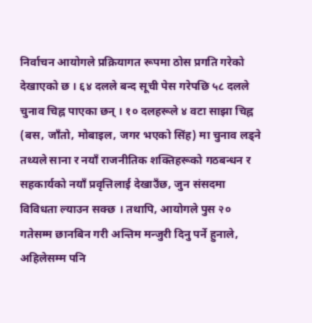निर्वाचन आयोगले प्रक्रियागत रूपमा ठोस प्रगति गरेको देखाएको छ । ६४ दलले बन्द सूची पेस गरेपछि ५८ दलले चुनाव चिह्न पाएका छन् । १० दलहरूले ४ वटा साझा चिह्न (बस, जाँतो, मोबाइल, जगर भएको सिंह) मा चुनाव लड्ने तथ्यले साना र नयाँ राजनीतिक शक्तिहरूको गठबन्धन र सहकार्यको नयाँ प्रवृत्तिलाई देखाउँछ, जुन संसदमा विविधता ल्याउन सक्छ । तथापि, आयोगले पुस २० गतेसम्म छानबिन गरी अन्तिम मन्जुरी दिनु पर्ने हुनाले, अहिलेसम्म पनि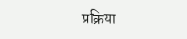प्रक्रिया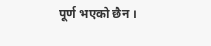पूर्ण भएको छैन ।